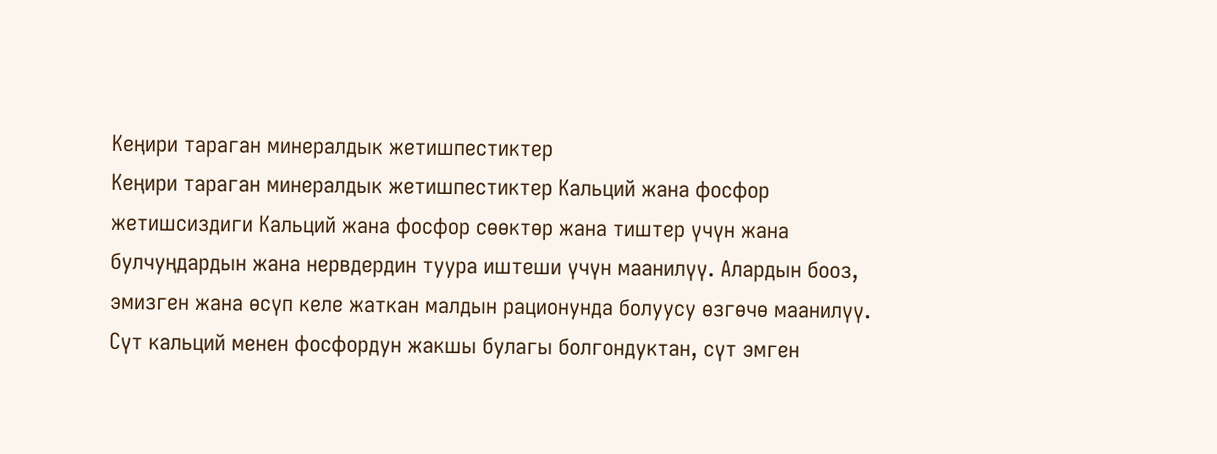Кеңири тараган минералдык жетишпестиктер
Кеңири тараган минералдык жетишпестиктер Кальций жана фосфор жетишсиздиги Кальций жана фосфор сөөктөр жана тиштер үчүн жана булчуңдардын жана нервдердин туура иштеши үчүн маанилүү. Алардын бооз, эмизген жана өсүп келе жаткан малдын рационунда болуусу өзгөчө маанилүү. Сүт кальций менен фосфордун жакшы булагы болгондуктан, сүт эмген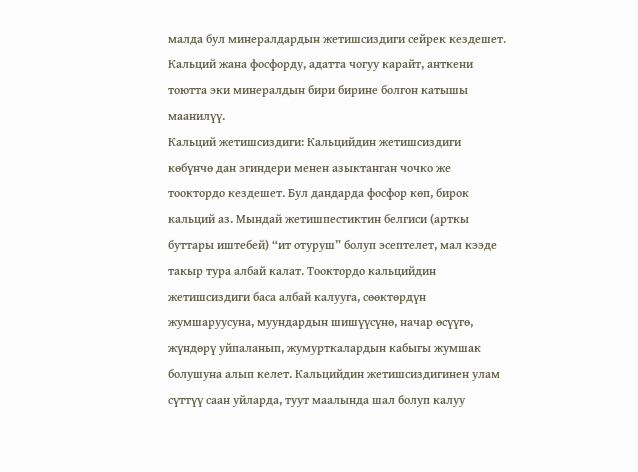малда бул минералдардын жетишсиздиги сейрек кездешет. Кальций жана фосфорду, адатта чогуу карайт, анткени тоютта эки минералдын бири бирине болгон катышы маанилүү.
Кальций жетишсиздиги: Кальцийдин жетишсиздиги көбүнчө дан эгиндери менен азыктанган чочко же тооктордо кездешет. Бул дандарда фосфор көп, бирок кальций аз. Мындай жетишпестиктин белгиси (арткы буттары иштебей) “ит отуруш” болуп эсептелет, мал кээде такыр тура албай калат. Тооктордо кальцийдин жетишсиздиги баса албай калууга, сөөктөрдүн жумшаруусуна, муундардын шишүүсүнө, начар өсүүгө, жүндөрү уйпаланып, жумурткалардын кабыгы жумшак болушуна алып келет. Кальцийдин жетишсиздигинен улам сүттүү саан уйларда, туут маалында шал болуп калуу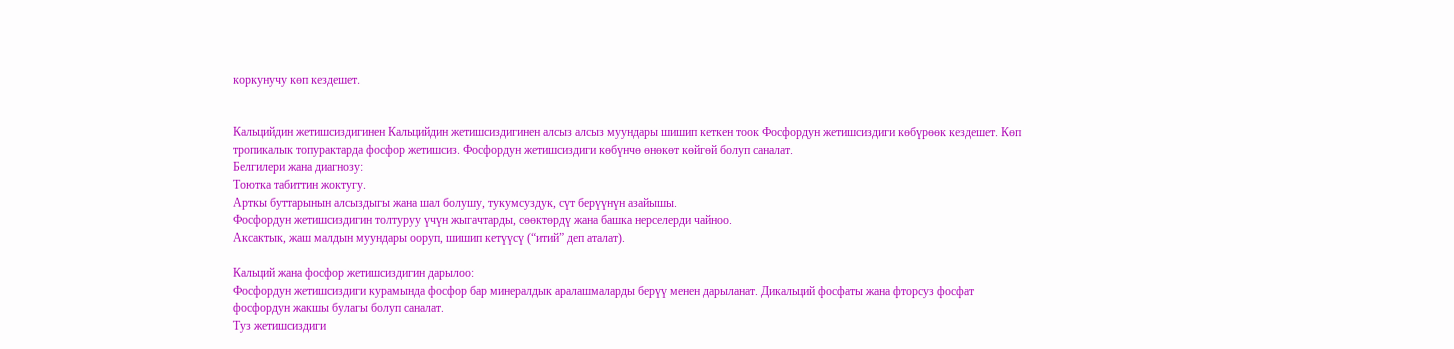коркунучу көп кездешет.


Кальцийдин жетишсиздигинен Кальцийдин жетишсиздигинен алсыз алсыз муундары шишип кеткен тоок Фосфордун жетишсиздиги көбүрөөк кездешет. Көп тропикалык топурактарда фосфор жетишсиз. Фосфордун жетишсиздиги көбүнчө өнөкөт көйгөй болуп саналат.
Белгилери жана диагнозу:
Тоютка табиттин жоктугу.
Арткы буттарынын алсыздыгы жана шал болушу, тукумсуздук, сүт берүүнүн азайышы.
Фосфордун жетишсиздигин толтуруу үчүн жыгачтарды, сөөктөрдү жана башка нерселерди чайноо.
Аксактык, жаш малдын муундары ооруп, шишип кетүүсү (“итий” деп аталат).

Кальций жана фосфор жетишсиздигин дарылоо:
Фосфордун жетишсиздиги курамында фосфор бар минералдык аралашмаларды берүү менен дарыланат. Дикальций фосфаты жана фторсуз фосфат фосфордун жакшы булагы болуп саналат.
Туз жетишсиздиги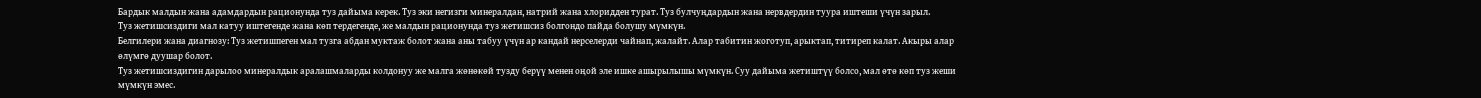Бардык малдын жана адамдардын рационунда туз дайыма керек. Туз эки негизги минералдан, натрий жана хлоридден турат. Туз булчуңдардын жана нервдердин туура иштеши үчүн зарыл.
Туз жетишсиздиги мал катуу иштегенде жана көп тердегенде, же малдын рационунда туз жетишсиз болгондо пайда болушу мүмкүн.
Белгилери жана диагнозу: Туз жетишпеген мал тузга абдан муктаж болот жана аны табуу үчүн ар кандай нерселерди чайнап, жалайт. Алар табитин жоготуп, арыктап, титиреп калат. Акыры алар өлүмгө дуушар болот.
Туз жетишсиздигин дарылоо минералдык аралашмаларды колдонуу же малга жөнөкөй тузду берүү менен оңой эле ишке ашырылышы мүмкүн. Суу дайыма жетиштүү болсо, мал өтө көп туз жеши мүмкүн эмес.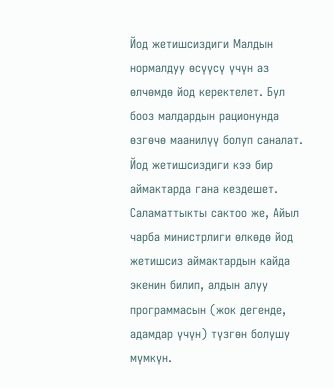Йод жетишсиздиги Малдын нормалдуу өсүүсү үчүн аз өлчөмдө йод керектелет. Бул бооз малдардын рационунда өзгөчө маанилүү болуп саналат.
Йод жетишсиздиги кээ бир аймактарда гана кездешет. Саламаттыкты сактоо же, Айыл чарба министрлиги өлкөдө йод жетишсиз аймактардын кайда экенин билип, алдын алуу программасын (жок дегенде, адамдар үчүн) түзгөн болушу мүмкүн.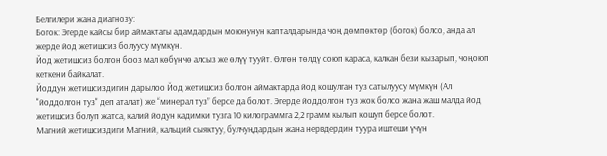Белгилери жана диагнозу:
Богок: Эгерде кайсы бир аймактагы адамдардын моюнунун капталдарында чоң дөмпөктөр (богок) болсо, анда ал жерде йод жетишсиз болуусу мүмкүн.
Йод жетишсиз болгон бооз мал көбүнчө алсыз же өлүү тууйт. Өлгөн төлдү союп караса, калкан бези кызарып, чоңоюп кеткени байкалат.
Йоддун жетишсиздигин дарылоо Йод жетишсиз болгон аймактарда йод кошулган туз сатылуусу мүмкүн (Ал "йоддолгон туз" деп аталат) же “минерал туз” берсе да болот. Эгерде йоддолгон туз жок болсо жана жаш малда йод жетишсиз болуп жатса, калий йодун кадимки тузга 10 килограммга 2,2 грамм кылып кошуп берсе болот.
Магний жетишсиздиги Магний, кальций сыяктуу, булчуңдардын жана нервдердин туура иштеши үчүн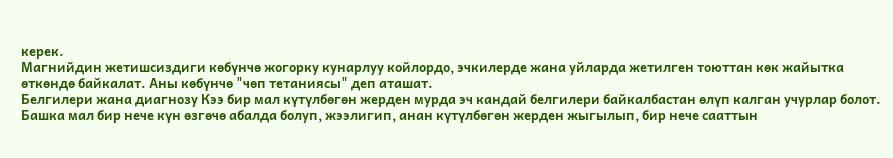керек.
Магнийдин жетишсиздиги көбүнчө жогорку кунарлуу койлордо, эчкилерде жана уйларда жетилген тоюттан көк жайытка өткөндө байкалат. Аны көбүнчө "чөп тетаниясы" деп аташат.
Белгилери жана диагнозу Кээ бир мал күтүлбөгөн жерден мурда эч кандай белгилери байкалбастан өлүп калган учурлар болот. Башка мал бир нече күн өзгөчө абалда болуп, жээлигип, анан күтүлбөгөн жерден жыгылып, бир нече сааттын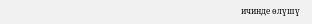ичинде өлүшү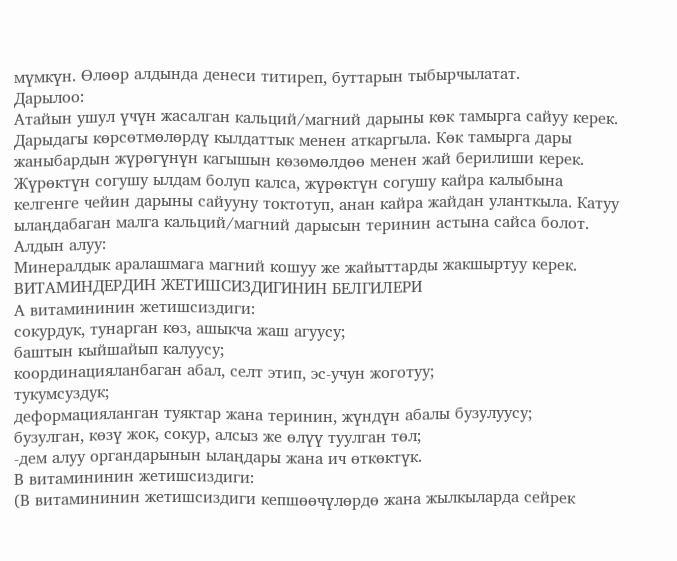мүмкүн. Өлөөр алдында денеси титиреп, буттарын тыбырчылатат.
Дарылоо:
Атайын ушул үчүн жасалган кальций/магний дарыны көк тамырга сайуу керек. Дарыдагы көрсөтмөлөрдү кылдаттык менен аткаргыла. Көк тамырга дары жаныбардын жүрөгүнүн кагышын көзөмөлдөө менен жай берилиши керек. Жүрөктүн согушу ылдам болуп калса, жүрөктүн согушу кайра калыбына келгенге чейин дарыны сайууну токтотуп, анан кайра жайдан уланткыла. Катуу ылаңдабаган малга кальций/магний дарысын теринин астына сайса болот.
Алдын алуу:
Минералдык аралашмага магний кошуу же жайыттарды жакшыртуу керек.
ВИТАМИНДЕРДИН ЖЕТИШСИЗДИГИНИН БЕЛГИЛЕРИ
А витамининин жетишсиздиги:
сокурдук, тунарган көз, ашыкча жаш агуусу;
баштын кыйшайып калуусу;
координацияланбаган абал, селт этип, эс-учун жоготуу;
тукумсуздук;
деформацияланган туяктар жана теринин, жүндүн абалы бузулуусу;
бузулган, көзү жок, сокур, алсыз же өлүү туулган төл;
-дем алуу органдарынын ылаңдары жана ич өткөктүк.
В витамининин жетишсиздиги:
(В витамининин жетишсиздиги кепшөөчүлөрдө жана жылкыларда сейрек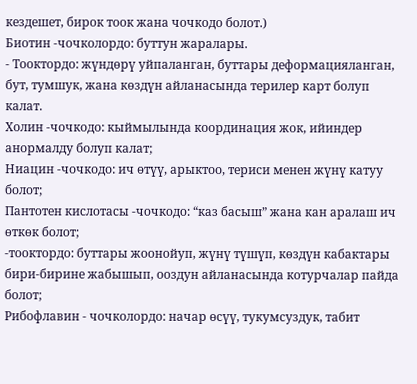кездешет, бирок тоок жана чочкодо болот.)
Биотин -чочколордо: буттун жаралары.
- Тооктордо: жүндөрү уйпаланган, буттары деформацияланган, бут, тумшук, жана көздүн айланасында терилер карт болуп калат.
Холин -чочкодо: кыймылында координация жок, ийиндер анормалду болуп калат;
Ниацин -чочкодо: ич өтүү, арыктоо, териси менен жүнү катуу болот;
Пантотен кислотасы -чочкодо: “каз басыш” жана кан аралаш ич өткөк болот;
-тооктордо: буттары жоонойуп, жүнү түшүп, көздүн кабактары бири-бирине жабышып, ооздун айланасында котурчалар пайда болот;
Рибофлавин - чочколордо: начар өсүү, тукумсуздук, табит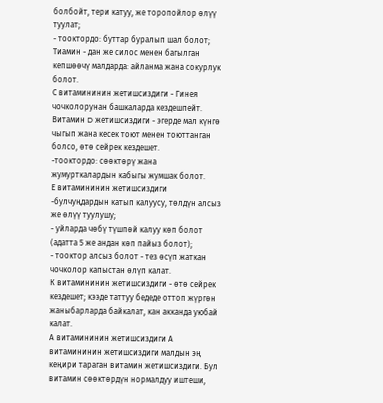болбойт, тери катуу, же торопойлор өлүү туулат;
- тооктордо: буттар буралып шал болот;
Тиамин - дан же силос менен багылган кепшөөчү малдарда: айланма жана сокурлук болот.
С витамининин жетишсиздиги - Гинея чочколорунан башкаларда кездешпейт.
Витамин D жетишсиздиги - эгерде мал күнгө чыгып жана кесек тоют менен тоюттанган болсо, өтө сейрек кездешет.
-тооктордо: сөөктөрү жана жумурткалардын кабыгы жумшак болот.
Е витамининин жетишсиздиги -булчуңдардын катып калуусу, төлдүн алсыз же өлүү туулушу;
- уйларда чөбү түшпөй калуу көп болот (адатта 5 же андан көп пайыз болот);
- тооктор алсыз болот - тез өсүп жаткан чочколор капыстан өлүп калат.
К витамининин жетишсиздиги - өтө сейрек кездешет; кээде таттуу бедеде оттоп жүргөн жаныбарларда байкалат, кан акканда уюбай калат.
А витамининин жетишсиздиги А витамининин жетишсиздиги малдын эң кеңири тараган витамин жетишсиздиги. Бул витамин сөөктөрдүн нормалдуу иштеши,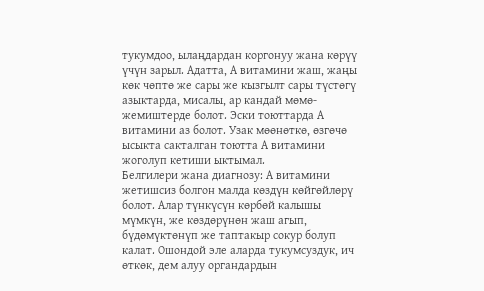тукумдоо, ылаңдардан коргонуу жана көрүү үчүн зарыл. Адатта, А витамини жаш, жаңы көк чөптө же сары же кызгылт сары түстөгү азыктарда, мисалы, ар кандай мөмө-жемиштерде болот. Эски тоюттарда А витамини аз болот. Узак мөөнөткө, өзгөчө ысыкта сакталган тоютта А витамини жоголуп кетиши ыктымал.
Белгилери жана диагнозу: А витамини жетишсиз болгон малда көздүн көйгөйлөрү болот. Алар түнкүсүн көрбөй калышы мүмкүн, же көздөрүнөн жаш агып, бүдөмүктөнүп же таптакыр сокур болуп калат. Ошондой эле аларда тукумсуздук, ич өткөк, дем алуу органдардын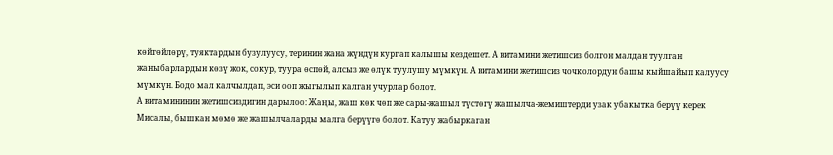көйгөйлөрү, туяктардын бузулуусу, теринин жана жүндүн кургап калышы кездешет. А витамини жетишсиз болгон малдан туулган жаныбарлардын көзү жок, сокур, туура өспөй, алсыз же өлүк туулушу мүмкүн. А витамини жетишсиз чочколордун башы кыйшайып калуусу мүмкүн. Бодо мал калчылдап, эси ооп жыгылып калган учурлар болот.
А витамининин жетишсиздигин дарылоо: Жаңы, жаш көк чөп же сары-жашыл түстөгү жашылча-жемиштерди узак убакытка берүү керек Мисалы, бышкан мөмө же жашылчаларды малга берүүгө болот. Катуу жабыркаган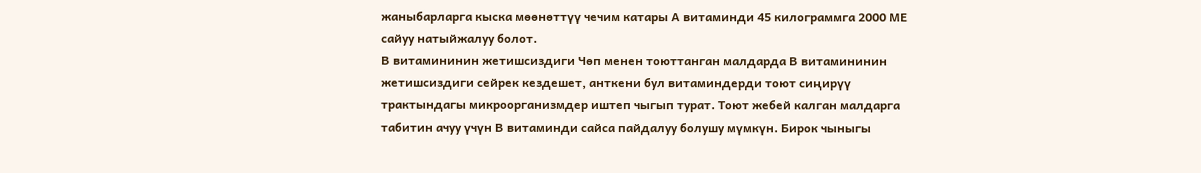жаныбарларга кыска мөөнөттүү чечим катары А витаминди 45 килограммга 2000 МЕ сайуу натыйжалуу болот.
В витамининин жетишсиздиги Чөп менен тоюттанган малдарда В витамининин жетишсиздиги сейрек кездешет, анткени бул витаминдерди тоют сиңирүү трактындагы микроорганизмдер иштеп чыгып турат. Тоют жебей калган малдарга табитин ачуу үчүн В витаминди сайса пайдалуу болушу мүмкүн. Бирок чыныгы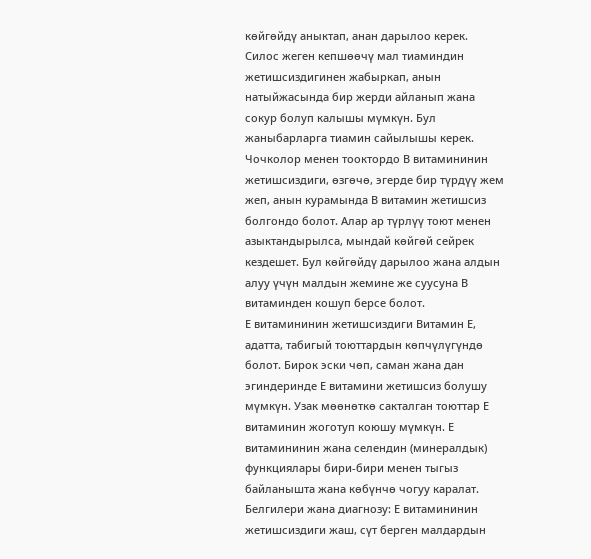көйгөйдү аныктап, анан дарылоо керек. Силос жеген кепшөөчү мал тиаминдин жетишсиздигинен жабыркап, анын натыйжасында бир жерди айланып жана сокур болуп калышы мүмкүн. Бул жаныбарларга тиамин сайылышы керек. Чочколор менен тооктордо В витамининин жетишсиздиги, өзгөчө, эгерде бир түрдүү жем жеп, анын курамында В витамин жетишсиз болгондо болот. Алар ар түрлүү тоют менен азыктандырылса, мындай көйгөй сейрек кездешет. Бул көйгөйдү дарылоо жана алдын алуу үчүн малдын жемине же суусуна В витаминден кошуп берсе болот.
Е витамининин жетишсиздиги Витамин Е, адатта, табигый тоюттардын көпчүлүгүндө болот. Бирок эски чөп, саман жана дан эгиндеринде Е витамини жетишсиз болушу мүмкүн. Узак мөөнөткө сакталган тоюттар Е витаминин жоготуп коюшу мүмкүн. Е витамининин жана селендин (минералдык) функциялары бири-бири менен тыгыз байланышта жана көбүнчө чогуу каралат.
Белгилери жана диагнозу: Е витамининин жетишсиздиги жаш, сүт берген малдардын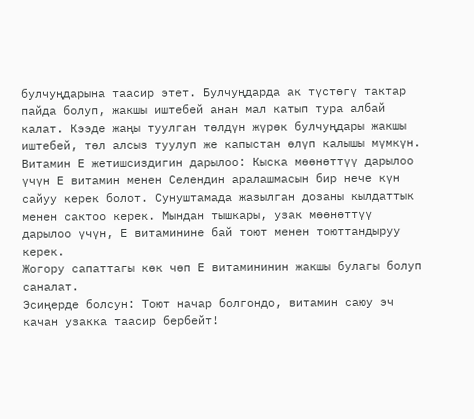булчуңдарына таасир этет. Булчуңдарда ак түстөгү тактар пайда болуп, жакшы иштебей анан мал катып тура албай калат. Кээде жаңы туулган төлдүн жүрөк булчуңдары жакшы иштебей, төл алсыз туулуп же капыстан өлүп калышы мүмкүн.
Витамин Е жетишсиздигин дарылоо: Кыска мөөнөттүү дарылоо үчүн Е витамин менен Селендин аралашмасын бир нече күн сайуу керек болот. Сунуштамада жазылган дозаны кылдаттык менен сактоо керек. Мындан тышкары, узак мөөнөттүү дарылоо үчүн, Е витаминине бай тоют менен тоюттандыруу керек.
Жогору сапаттагы көк чөп Е витамининин жакшы булагы болуп саналат.
Эсиңерде болсун: Тоют начар болгондо, витамин саюу эч качан узакка таасир бербейт!